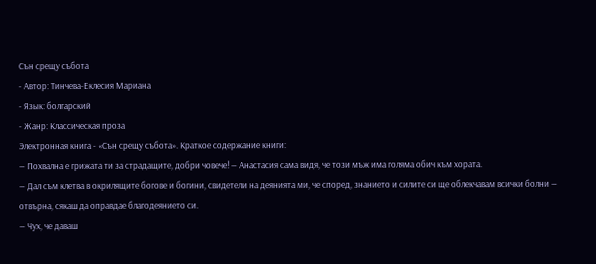Сън срещу събота
- Автор: Тинчева-Еклесия Мариана
- Язык: болгарский
- Жанр: Классическая проза
Электронная книга - «Сън срещу събота». Краткое содержание книги:
— Похвална е грижата ти за страдащите, добри човече! — Анастасия сама видя, че този мъж има голяма обич към хората.
— Дал съм клетва в окрилящите богове и богини, свидетели на деянията ми, че според, знанието и силите си ще облекчавам всички болни — отвърна, сякаш да оправдае благодеянието си.
— Чух, че даваш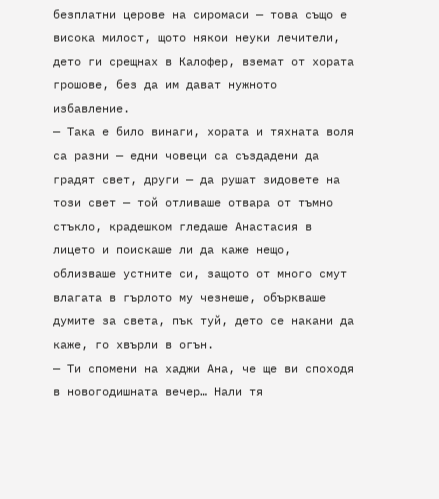безплатни церове на сиромаси — това също е висока милост, щото някои неуки лечители, дето ги срещнах в Калофер, вземат от хората грошове, без да им дават нужното избавление.
— Така е било винаги, хората и тяхната воля са разни — едни човеци са създадени да градят свет, други — да рушат зидовете на този свет — той отливаше отвара от тъмно стъкло, крадешком гледаше Анастасия в лицето и поискаше ли да каже нещо, облизваше устните си, защото от много смут влагата в гърлото му чезнеше, объркваше думите за света, пък туй, дето се накани да каже, го хвърли в огън.
— Ти спомени на хаджи Ана, че ще ви споходя в новогодишната вечер… Нали тя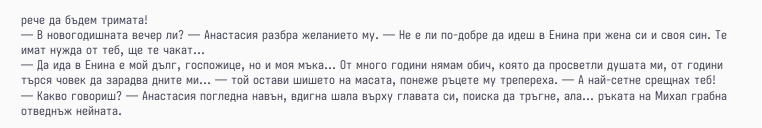рече да бъдем тримата!
— В новогодишната вечер ли? — Анастасия разбра желанието му. — Не е ли по-добре да идеш в Енина при жена си и своя син. Те имат нужда от теб, ще те чакат…
— Да ида в Енина е мой дълг, госпожице, но и моя мъка… От много години нямам обич, която да просветли душата ми, от години търся човек да зарадва дните ми… — той остави шишето на масата, понеже ръцете му трепереха. — А най-сетне срещнах теб!
— Какво говориш? — Анастасия погледна навън, вдигна шала върху главата си, поиска да тръгне, ала… ръката на Михал грабна отведнъж нейната.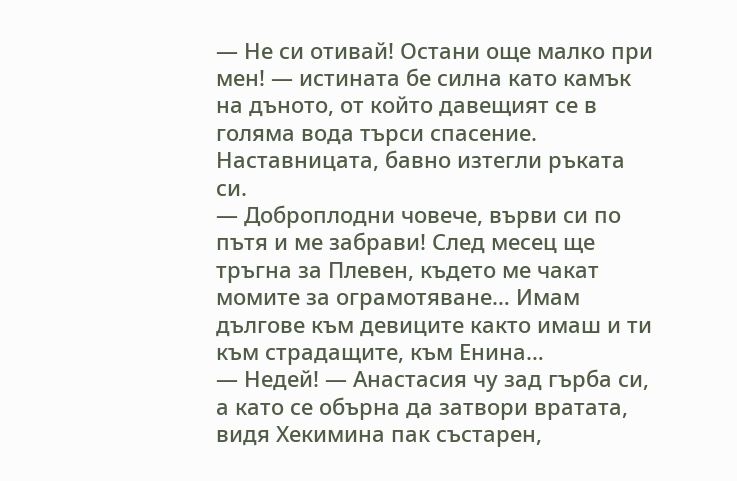— Не си отивай! Остани още малко при мен! — истината бе силна като камък на дъното, от който давещият се в голяма вода търси спасение. Наставницата, бавно изтегли ръката си.
— Доброплодни човече, върви си по пътя и ме забрави! След месец ще тръгна за Плевен, където ме чакат момите за ограмотяване… Имам дългове към девиците както имаш и ти към страдащите, към Енина…
— Недей! — Анастасия чу зад гърба си, а като се обърна да затвори вратата, видя Хекимина пак състарен,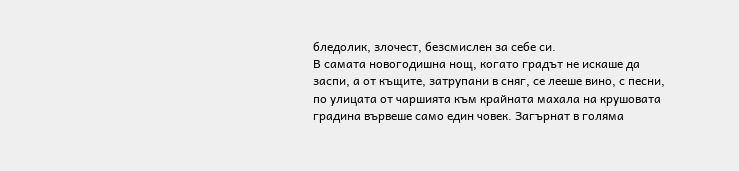бледолик, злочест, безсмислен за себе си.
В самата новогодишна нощ, когато градът не искаше да заспи, а от къщите, затрупани в сняг, се лееше вино, с песни, по улицата от чаршията към крайната махала на крушовата градина вървеше само един човек. Загърнат в голяма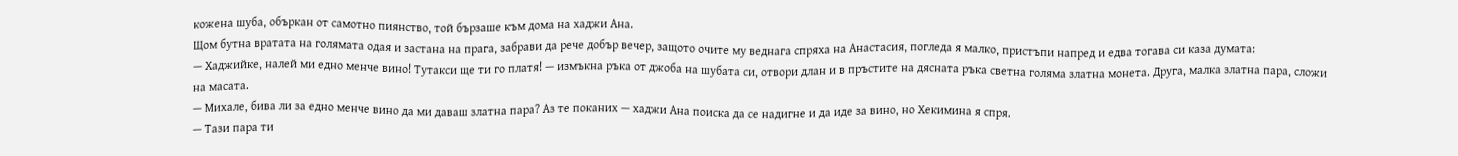кожена шуба, объркан от самотно пиянство, той бързаше към дома на хаджи Ана.
Щом бутна вратата на голямата одая и застана на прага, забрави да рече добър вечер, защото очите му веднага спряха на Анастасия, погледа я малко, пристъпи напред и едва тогава си каза думата:
— Хаджийке, налей ми едно менче вино! Тутакси ще ти го платя! — измъкна ръка от джоба на шубата си, отвори длан и в пръстите на дясната ръка светна голяма златна монета. Друга, малка златна пара, сложи на масата.
— Михале, бива ли за едно менче вино да ми даваш златна пара? Аз те поканих — хаджи Ана поиска да се надигне и да иде за вино, но Хекимина я спря.
— Тази пара ти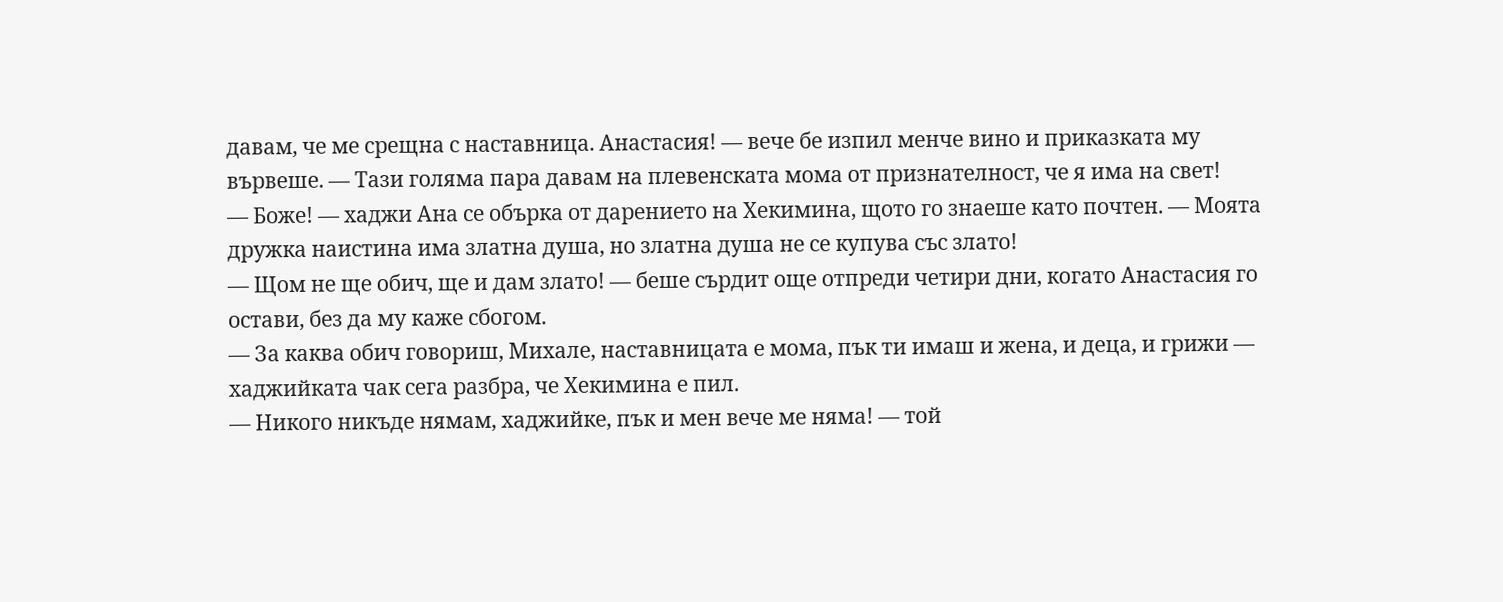давам, че ме срещна с наставница. Анастасия! — вече бе изпил менче вино и приказката му вървеше. — Тази голяма пара давам на плевенската мома от признателност, че я има на свет!
— Боже! — хаджи Ана се обърка от дарението на Хекимина, щото го знаеше като почтен. — Моята дружка наистина има златна душа, но златна душа не се купува със злато!
— Щом не ще обич, ще и дам злато! — беше сърдит още отпреди четири дни, когато Анастасия го остави, без да му каже сбогом.
— За каква обич говориш, Михале, наставницата е мома, пък ти имаш и жена, и деца, и грижи — хаджийката чак сега разбра, че Хекимина е пил.
— Никого никъде нямам, хаджийке, пък и мен вече ме няма! — той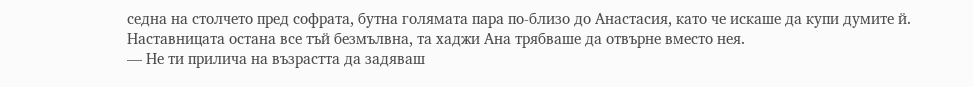седна на столчето пред софрата, бутна голямата пара по-близо до Анастасия, като че искаше да купи думите й. Наставницата остана все тъй безмълвна, та хаджи Ана трябваше да отвърне вместо нея.
— Не ти прилича на възрастта да задяваш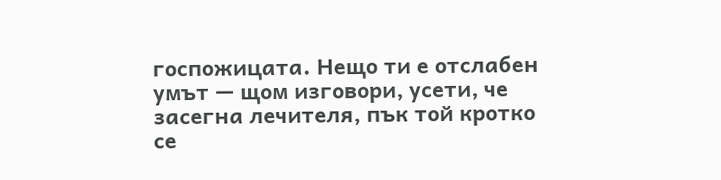госпожицата. Нещо ти е отслабен умът — щом изговори, усети, че засегна лечителя, пък той кротко се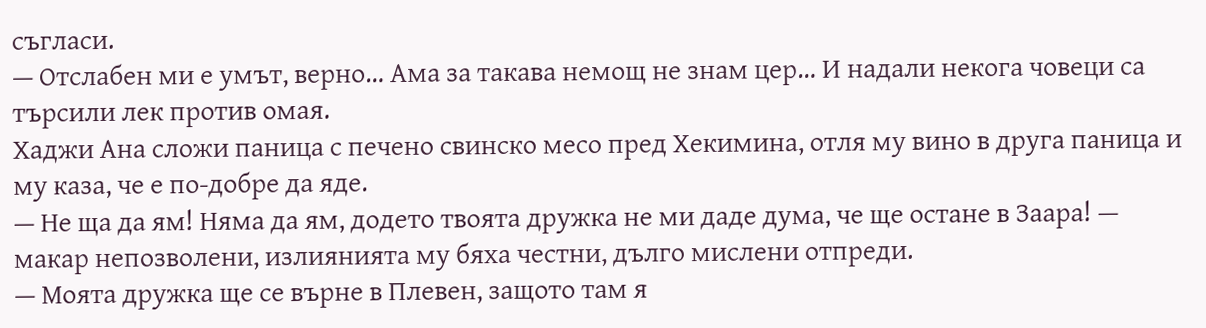съгласи.
— Отслабен ми е умът, верно… Ама за такава немощ не знам цер… И надали некога човеци са търсили лек против омая.
Хаджи Ана сложи паница с печено свинско месо пред Хекимина, отля му вино в друга паница и му каза, че е по-добре да яде.
— Не ща да ям! Няма да ям, додето твоята дружка не ми даде дума, че ще остане в Заара! — макар непозволени, излиянията му бяха честни, дълго мислени отпреди.
— Моята дружка ще се върне в Плевен, защото там я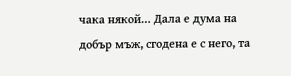чака някой… Дала е дума на добър мъж, сгодена е с него, та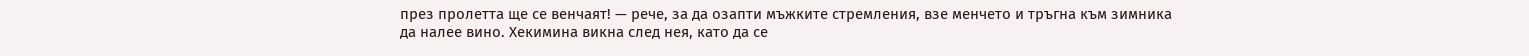през пролетта ще се венчаят! — рече, за да озапти мъжките стремления, взе менчето и тръгна към зимника да налее вино. Хекимина викна след нея, като да се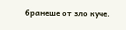бранеше от зло куче.